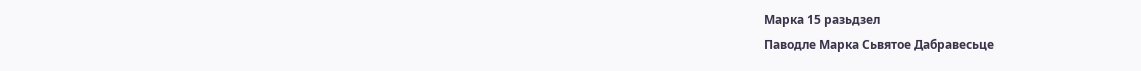Марка 15 разьдзел
Паводле Марка Сьвятое Дабравесьце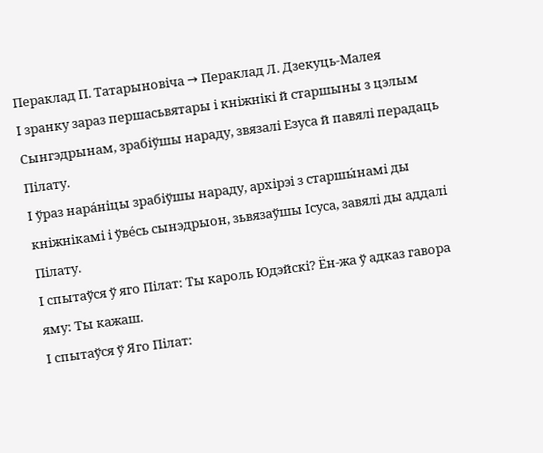Пераклад П. Татарыновіча → Пераклад Л. Дзекуць-Малея
І зранку зараз першасьвятары і кніжнікі й старшыны з цэлым Сынгэдрынам, зрабіўшы нараду, звязалі Езуса й павялі перадаць Пілату.
І ўраз нара́ніцы зрабіўшы нараду, архірэі з старшы́намі ды кніжнікамі і ўве́сь сынэдрыон, зьвязаўшы Ісуса, завялі ды аддалі Пілату.
І спытаўся ў яго Пілат: Ты кароль Юдэйскі? Ён-жа ў адказ гавора яму: Ты кажаш.
І спытаўся ў Яго Пілат: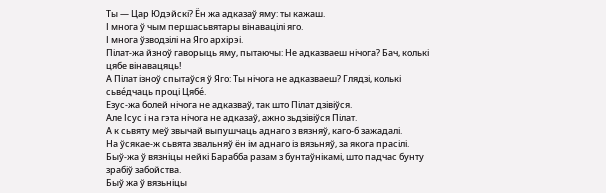Ты — Цар Юдэйскі? Ён жа адказаў яму: ты кажаш.
І многа ў чым першасьвятары вінавацілі яго.
І многа ўзводзілі на Яго архірэі.
Пілат-жа йзноў гаворыць яму, пытаючы: Не адказваеш нічога? Бач, колькі цябе вінавацяць!
А Пілат ізноў спытаўся ў Яго: Ты нічога не адказваеш? Глядзі, колькі сьве́дчаць проці Цябе́.
Езус-жа болей нічога не адказваў, так што Пілат дзівіўся.
Але Ісус і на гэта нічога не адказаў, ажно зьдзівіўся Пілат.
А к сьвяту меў звычай выпушчаць аднаго з вязняў, каго-б зажадалі.
На ўсякае-ж сьвята звальняў ён ім аднаго із вязьняў, за якога прасілі.
Быў-жа ў вязніцы нейкі Барабба разам з бунтаўнікамі, што падчас бунту зрабіў забойства.
Быў жа ў вязьніцы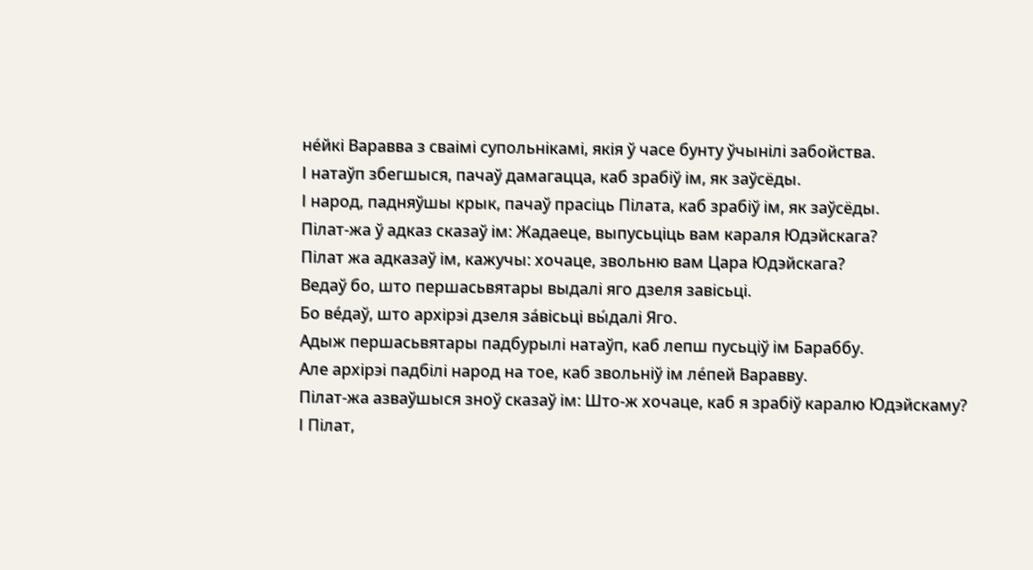не́йкі Варавва з сваімі супольнікамі, якія ў часе бунту ўчынілі забойства.
І натаўп збегшыся, пачаў дамагацца, каб зрабіў ім, як заўсёды.
І народ, падняўшы крык, пачаў прасіць Пілата, каб зрабіў ім, як заўсёды.
Пілат-жа ў адказ сказаў ім: Жадаеце, выпусьціць вам караля Юдэйскага?
Пілат жа адказаў ім, кажучы: хочаце, звольню вам Цара Юдэйскага?
Ведаў бо, што першасьвятары выдалі яго дзеля завісьці.
Бо ве́даў, што архірэі дзеля за́вісьці вы́далі Яго.
Адыж першасьвятары падбурылі натаўп, каб лепш пусьціў ім Бараббу.
Але архірэі падбілі народ на тое, каб звольніў ім ле́пей Варавву.
Пілат-жа азваўшыся зноў сказаў ім: Што-ж хочаце, каб я зрабіў каралю Юдэйскаму?
І Пілат,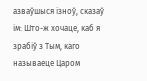азваўшыся ізноў, сказаў ім: Што-ж хочаце, каб я зрабіў з Тым, каго называеце Царом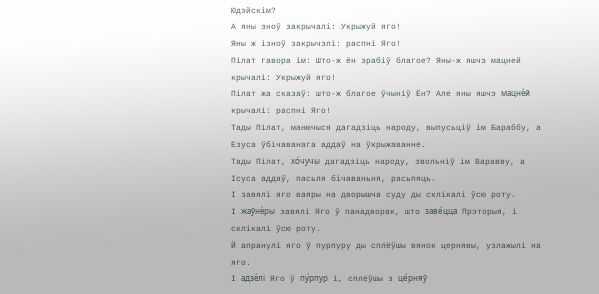Юдэйскім?
А яны зноў закрычалі: Укрыжуй яго!
Яны ж ізноў закрычэлі: распні Яго!
Пілат гавора ім: Што-ж ён зрабіў благое? Яны-ж яшчэ мацней крычалі: Укрыжуй яго!
Пілат жа сказаў: што-ж благое ўчыніў Ён? Але яны яшчэ мацне́й крычалі: распні Яго!
Тады Пілат, манючыся дагадзіць народу, выпусьціў ім Бараббу, а Езуса ўбічаванага аддаў на ўкрыжаванне.
Тады Пілат, хо́чучы дагадзіць народу, звольніў ім Варавву, а Ісуса аддаў, пасьля бічаваньня, расьпяць.
І завялі яго ваяры на дворышча суду ды склікалі ўсю роту.
І жаўне́ры завялі Яго ў панадворак, што заве́цца Прэторыя, і склікалі ўсю роту.
Й апранулі яго ў пурпуру ды сплёўшы вянок цернявы, узлажылі на яго.
І адзе́лі Яго ў пу́рпур і, сплёўшы з це́рняў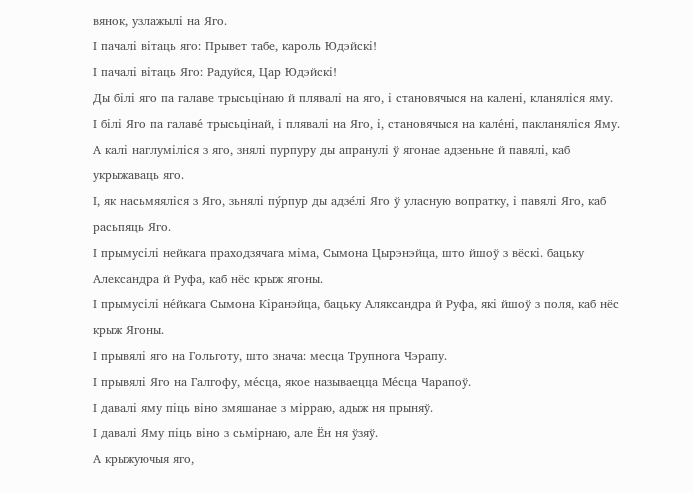вянок, узлажылі на Яго.
І пачалі вітаць яго: Прывет табе, кароль Юдэйскі!
І пачалі вітаць Яго: Радуйся, Цар Юдэйскі!
Ды білі яго па галаве трысьцінаю й плявалі на яго, і становячыся на калені, кланяліся яму.
І білі Яго па галаве́ трысьцінай, і плявалі на Яго, і, становячыся на кале́ні, пакланяліся Яму.
А калі наглуміліся з яго, знялі пурпуру ды апранулі ў ягонае адзеньне й павялі, каб укрыжаваць яго.
І, як насьмяяліся з Яго, зьнялі пу́рпур ды адзе́лі Яго ў уласную вопратку, і павялі Яго, каб расьпяць Яго.
І прымусілі нейкага праходзячага міма, Сымона Цырэнэйца, што йшоў з вёскі. бацьку Александра й Руфа, каб нёс крыж ягоны.
І прымусілі не́йкага Сымона Кіранэйца, бацьку Аляксандра й Руфа, які йшоў з поля, каб нёс крыж Ягоны.
І прывялі яго на Гольготу, што знача: месца Трупнога Чэрапу.
І прывялі Яго на Галгофу, ме́сца, якое называецца Ме́сца Чарапоў.
І давалі яму піць віно змяшанае з мірраю, адыж ня прыняў.
І давалі Яму піць віно з сьмірнаю, але Ён ня ўзяў.
А крыжуючыя яго,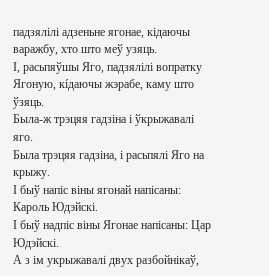падзялілі адзеньне ягонае, кідаючы варажбу, хто што меў узяць.
І, расьпяўшы Яго, падзялілі вопратку Ягоную, кíдаючы жэрабе, каму што ўзяць.
Была-ж трэцяя гадзіна і ўкрыжавалі яго.
Была трэцяя гадзіна, і расьпялі Яго на крыжу.
І быў напіс віны ягонай напісаны: Кароль Юдэйскі.
І быў надпіс віны Ягонае напісаны: Цар Юдэйскі.
А з ім укрыжавалі двух разбойнікаў,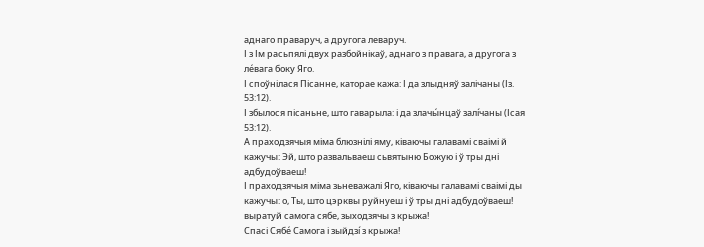аднаго праваруч, а другога леваруч.
І з Ім расьпялі двух разбойнікаў, аднаго з правага, а другога з ле́вага боку Яго.
І споўнілася Пісанне, каторае кажа: І да злыдняў залічаны (Із. 53:12).
І збылося пісаньне, што гаварыла: і да злачы́нцаў залíчаны (Ісая 53:12).
А праходзячыя міма блюзнілі яму, ківаючы галавамі сваімі й кажучы: Эй, што развальваеш сьвятыню Божую і ў тры дні адбудоўваеш!
І праходзячыя міма зьневажалі Яго, ківаючы галавамі сваімі ды кажучы: о, Ты, што цэрквы руйнуеш і ў тры дні адбудоўваеш!
выратуй самога сябе, зыходзячы з крыжа!
Спасі Сябе́ Самога і зыйдзí з крыжа!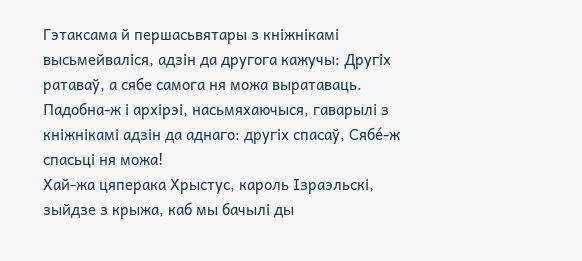Гэтаксама й першасьвятары з кніжнікамі высьмейваліся, адзін да другога кажучы: Другіх ратаваў, а сябе самога ня можа выратаваць.
Падобна-ж і архірэі, насьмяхаючыся, гаварылі з кніжнікамі адзін да аднаго: другіх спасаў, Сябе́-ж спасьці ня можа!
Хай-жа цяперака Хрыстус, кароль Ізраэльскі, зыйдзе з крыжа, каб мы бачылі ды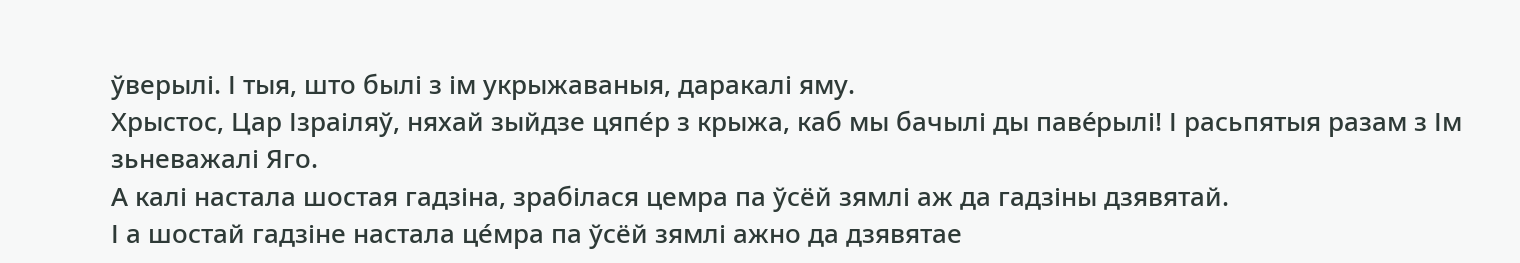ўверылі. І тыя, што былі з ім укрыжаваныя, даракалі яму.
Хрыстос, Цар Ізраіляў, няхай зыйдзе цяпе́р з крыжа, каб мы бачылі ды паве́рылі! І расьпятыя разам з Ім зьневажалі Яго.
А калі настала шостая гадзіна, зрабілася цемра па ўсёй зямлі аж да гадзіны дзявятай.
І а шостай гадзіне настала це́мра па ўсёй зямлі ажно да дзявятае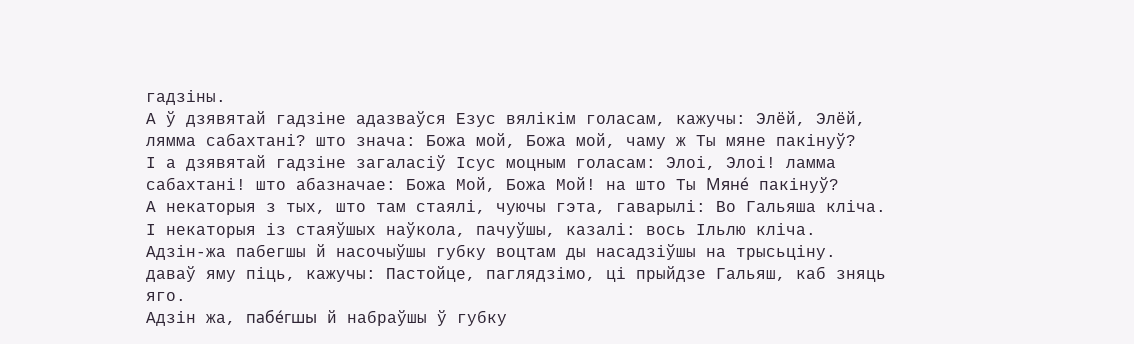гадзіны.
А ў дзявятай гадзіне адазваўся Езус вялікім голасам, кажучы: Элёй, Элёй, лямма сабахтані? што знача: Божа мой, Божа мой, чаму ж Ты мяне пакінуў?
І а дзявятай гадзіне загаласіў Ісус моцным голасам: Элоі, Элоі! ламма сабахтані! што абазначае: Божа Мой, Божа Мой! на што Ты Мяне́ пакінуў?
А некаторыя з тых, што там стаялі, чуючы гэта, гаварылі: Во Гальяша кліча.
І некаторыя із стаяўшых наўкола, пачуўшы, казалі: вось Ільлю кліча.
Адзін-жа пабегшы й насочыўшы губку воцтам ды насадзіўшы на трысьціну. даваў яму піць, кажучы: Пастойце, паглядзімо, ці прыйдзе Гальяш, каб зняць яго.
Адзін жа, пабе́гшы й набраўшы ў губку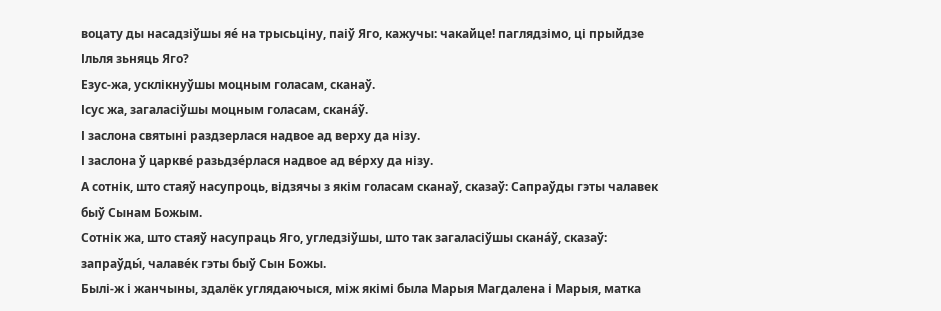воцату ды насадзіўшы яе́ на трысьціну, паіў Яго, кажучы: чакайце! паглядзімо, ці прыйдзе Ільля зьняць Яго?
Езус-жа, усклікнуўшы моцным голасам, сканаў.
Ісус жа, загаласіўшы моцным голасам, скана́ў.
І заслона святыні раздзерлася надвое ад верху да нізу.
І заслона ў царкве́ разьдзе́рлася надвое ад ве́рху да нізу.
А сотнік, што стаяў насупроць, відзячы з якім голасам сканаў, сказаў: Сапраўды гэты чалавек быў Сынам Божым.
Сотнік жа, што стаяў насупраць Яго, угледзіўшы, што так загаласіўшы скана́ў, сказаў: запраўды́, чалаве́к гэты быў Сын Божы.
Былі-ж і жанчыны, здалёк углядаючыся, між якімі была Марыя Магдалена і Марыя, матка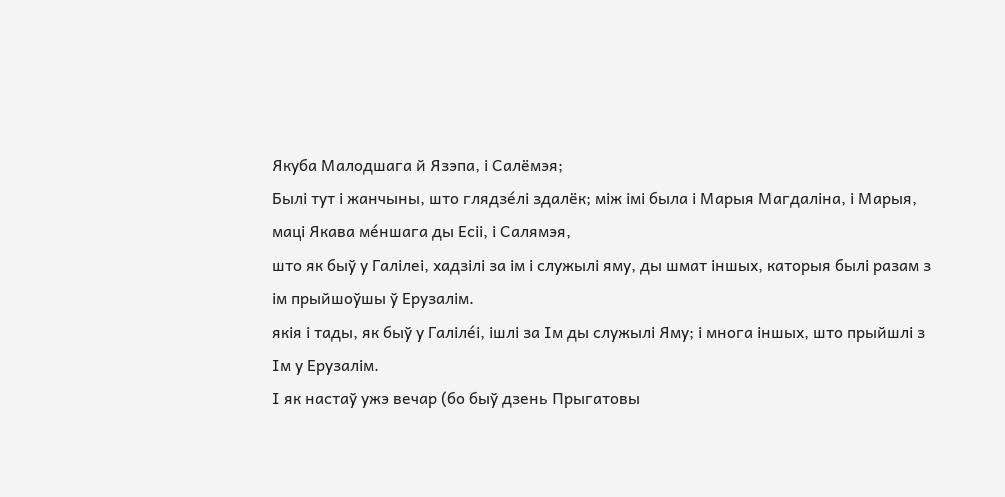Якуба Малодшага й Язэпа, і Салёмэя;
Былі тут і жанчыны, што глядзе́лі здалёк; між імі была і Марыя Магдаліна, і Марыя, маці Якава ме́ншага ды Есіі, і Салямэя,
што як быў у Галілеі, хадзілі за ім і служылі яму, ды шмат іншых, каторыя былі разам з ім прыйшоўшы ў Ерузалім.
якія і тады, як быў у Галіле́і, ішлі за Ім ды служылі Яму; і многа іншых, што прыйшлі з Ім у Ерузалім.
І як настаў ужэ вечар (бо быў дзень Прыгатовы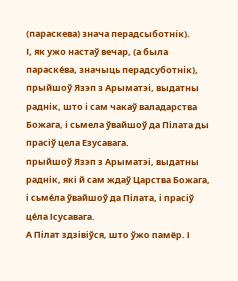(параскева) знача перадсыботнік).
І, як ужо настаў вечар, (а была параске́ва, значыць перадсуботнік),
прыйшоў Язэп з Арыматэі, выдатны раднік, што і сам чакаў валадарства Божага, і сьмела ўвайшоў да Пілата ды прасіў цела Езусавага.
прыйшоў Язэп з Арыматэі, выдатны раднік, які й сам ждаў Царства Божага, і сьме́ла ўвайшоў да Пілата, і прасіў це́ла Ісусавага.
А Пілат здзівіўся, што ўжо памёр. І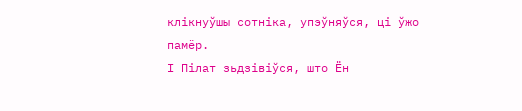клікнуўшы сотніка, упэўняўся, ці ўжо памёр.
І Пілат зьдзівіўся, што Ён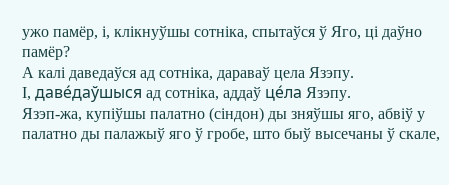ужо памёр, і, клікнуўшы сотніка, спытаўся ў Яго, ці даўно памёр?
А калі даведаўся ад сотніка, дараваў цела Язэпу.
І, даве́даўшыся ад сотніка, аддаў це́ла Язэпу.
Язэп-жа, купіўшы палатно (сіндон) ды зняўшы яго, абвіў у палатно ды палажыў яго ў гробе, што быў высечаны ў скале,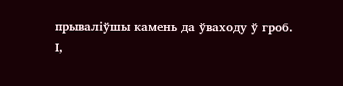прываліўшы камень да ўваходу ў гроб.
І,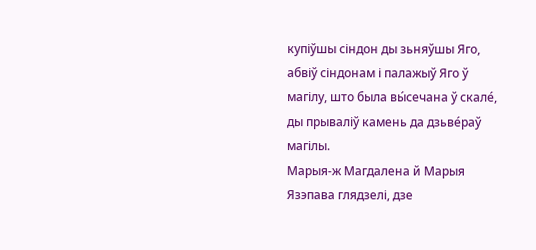купіўшы сіндон ды зьняўшы Яго, абвіў сіндонам і палажыў Яго ў магілу, што была вы́сечана ў скале́, ды прываліў камень да дзьве́раў магілы.
Марыя-ж Магдалена й Марыя Язэпава глядзелі, дзе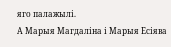яго палажылі.
А Марыя Магдаліна і Марыя Есіява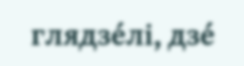глядзе́лі, дзе́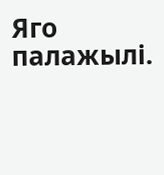Яго палажылі.